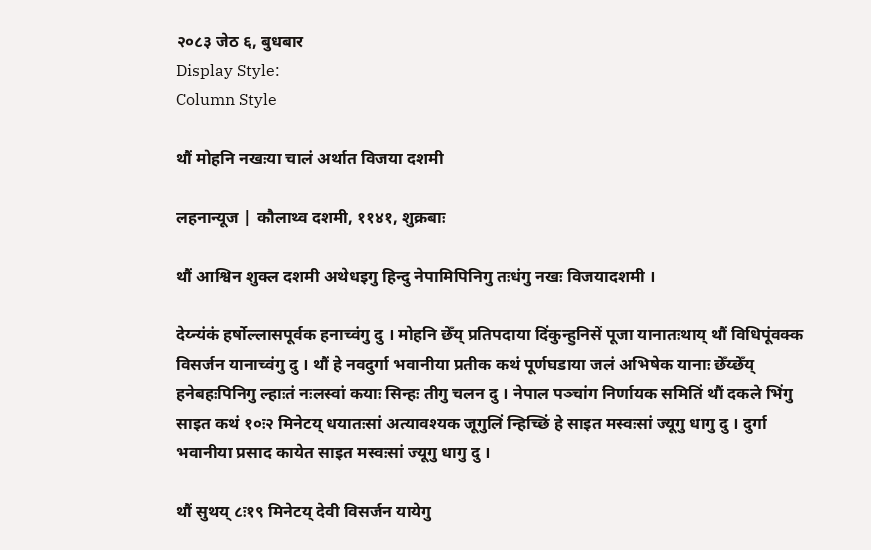२०८३ जेठ ६, बुधबार
Display Style:
Column Style

थौं मोहनि नखःया चालं अर्थात विजया दशमी

लहनान्यूज | कौलाथ्व दशमी, ११४१, शुक्रबाः

थौं आश्विन शुक्ल दशमी अथेधइगु हिन्दु नेपामिपिनिगु तःधंगु नखः विजयादशमी ।

देय्न्यंकं हर्षोल्लासपूर्वक हनाच्वंगु दु । मोहनि छेँय् प्रतिपदाया दिंकुन्हुनिसें पूजा यानातःथाय् थौं विधिपूंवक्क विसर्जन यानाच्वंगु दु । थौं हे नवदुर्गा भवानीया प्रतीक कथं पूर्णघडाया जलं अभिषेक यानाः छेँय्छेँय् हनेबहःपिनिगु ल्हाःतं नःलस्वां कयाः सिन्हः तीगु चलन दु । नेपाल पञ्चांग निर्णायक समितिं थौं दकले भिंगु साइत कथं १०ः२ मिनेटय् धयातःसां अत्यावश्यक जूगुलिं न्हिच्छिं हे साइत मस्वःसां ज्यूगु धागु दु । दुर्गा भवानीया प्रसाद कायेत साइत मस्वःसां ज्यूगु धागु दु ।

थौं सुथय् ८ः१९ मिनेटय् देवी विसर्जन यायेगु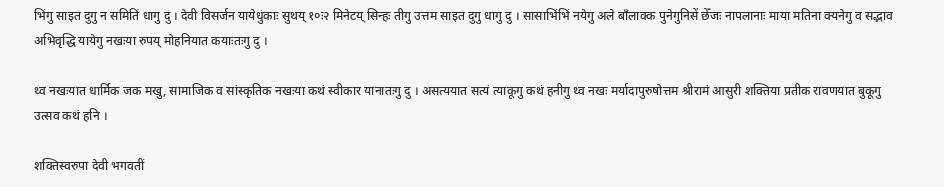भिंगु साइत दुगु न समितिं धागु दु । देवी विसर्जन यायेधुंकाः सुथय् १०ः२ मिनेटय् सिन्हः तीगु उत्तम साइत दुगु धागु दु । सासाभिंभिं नयेगु अले बाँलाक्क पुनेगुनिसें छेँजः नापलानाः माया मतिना क्यनेगु व सद्भाव अभिवृद्धि यायेगु नखःया रुपय् मोहनियात कयाःतःगु दु ।

थ्व नखःयात धार्मिक जक मखु, सामाजिक व सांस्कृतिक नखःया कथं स्वीकार यानातःगु दु । असत्ययात सत्यं त्याकूगु कथं हनीगु थ्व नखः मर्यादापुरुषोत्तम श्रीरामं आसुरी शक्तिया प्रतीक रावणयात बुकूगु उत्सव कथं हनि ।

शक्तिस्वरुपा देवी भगवतीं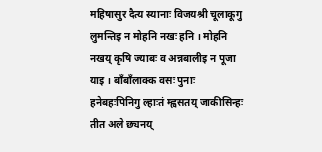महिषासुर दैत्य स्यानाः विजयश्री चूलाकूगु लुमन्तिइ न मोहनि नखः हनि । मोहनि नखय् कृषि ज्याबः व अन्नबालीइ न पूजा याइ । बाँबाँलाक्क वसः पुनाः हनेबहःपिनिगु ल्हाःतं म्ह्वसतय् जाकीसिन्हः तीत अले छ्यनय्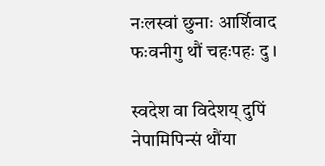नःलस्वां छुनाः आर्शिवाद फःवनीगु थौं चहःपहः दु ।

स्वदेश वा विदेशय् दुपिं नेपामिपिन्सं थौंया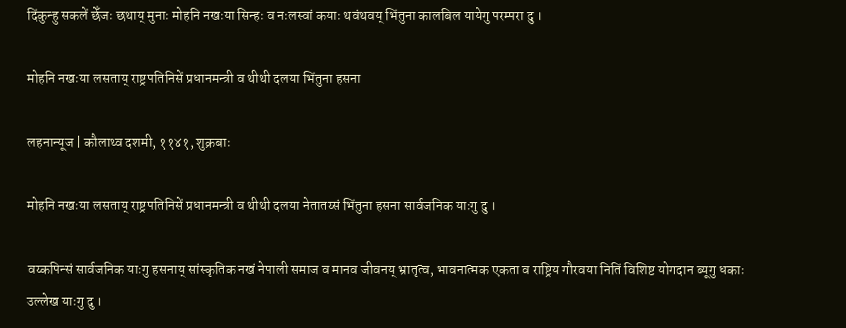दिंकुन्हु सकलें छेँजः छथाय् मुनाः मोहनि नखःया सिन्हः व नःलस्वां कयाः थवंथवय् भिंतुना कालबिल यायेगु परम्परा दु ।

मोहनि नखःया लसताय् राष्ट्रपतिनिसें प्रधानमन्त्री व थीथी दलया भिंतुना हसना

लहनान्यूज | कौलाथ्व दशमी, ११४१, शुक्रबाः

मोहनि नखःया लसताय् राष्ट्रपतिनिसें प्रधानमन्त्री व थीथी दलया नेतातय्सं भिंतुना हसना सार्वजनिक याःगु दु ।

वय्कपिन्सं सार्वजनिक याःगु हसनाय् सांस्कृतिक नखं नेपाली समाज व मानव जीवनय् भ्रातृत्व, भावनात्मक एकता व राष्ट्रिय गौरवया नितिं विशिष्ट योगदान ब्यूगु धकाः उल्लेख याःगु दु ।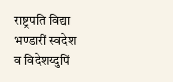राष्ट्रपति विद्या भण्डारीं स्वदेश व विदेशय्दुपिं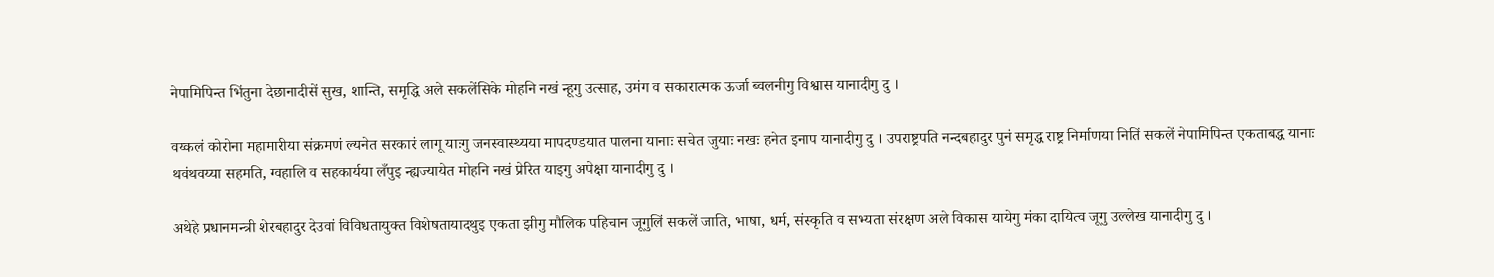नेपामिपिन्त भिंतुना देछानादीसें सुख, शान्ति, समृद्धि अले सकलेंसिके मोहनि नखं न्हूगु उत्साह, उमंग व सकारात्मक ऊर्जा ब्वलनीगु विश्वास यानादीगु दु ।

वय्कलं कोरोना महामारीया संक्रमणं ल्यनेत सरकारं लागू याःगु जनस्वास्थ्यया मापदण्डयात पालना यानाः सचेत जुयाः नखः हनेत इनाप यानादीगु दु । उपराष्ट्रपति नन्दबहादुर पुनं समृद्ध राष्ट्र निर्माणया नितिं सकलें नेपामिपिन्त एकताबद्ध यानाः थवंथवय्या सहमति, ग्वहालि व सहकार्यया लँपुइ न्ह्यज्यायेत मोहनि नखं प्रेरित याइगु अपेक्षा यानादीगु दु ।

अथेहे प्रधानमन्त्री शेरबहादुर देउवां विविधतायुक्त विशेषतायादथुइ एकता झीगु मौलिक पहिचान जूगुलिं सकलें जाति, भाषा, धर्म, संस्कृति व सभ्यता संरक्षण अले विकास यायेगु मंका दायित्व जूगु उल्लेख यानादीगु दु ।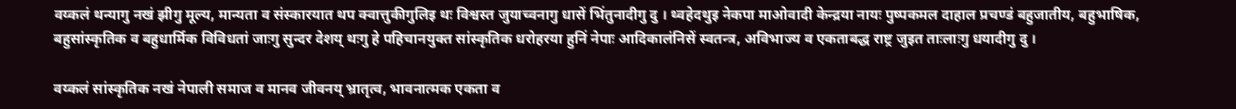वय्कलं थन्यागु नखं झीगु मूल्य, मान्यता व संस्कारयात थप क्वात्तुकीगुलिइ थः विश्वस्त जुयाच्वनागु धासें भिंतुनादीगु दु । थ्वहेदथुइ नेकपा माओवादी केन्द्रया नायः पुष्पकमल दाहाल प्रचण्डं बहुजातीय, बहुभाषिक, बहुसांस्कृतिक व बहुधार्मिक विविधतां जाःगु सुन्दर देशय् थःगु हे पहिचानयुक्त सांस्कृतिक धरोहरया हुनिं नेपाः आदिकालंनिसें स्वतन्त्र, अविभाज्य व एकताबद्ध राष्ट्र जुइत ताःलाःगु धयादीगु दु ।

वय्कलं सांस्कृतिक नखं नेपाली समाज व मानव जीवनय् भ्रातृत्व, भावनात्मक एकता व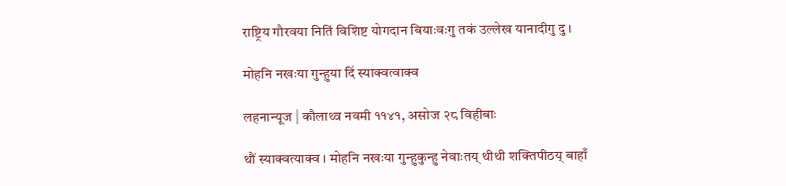राष्ट्रिय गौरवया नितिं विशिष्ट योगदान बियाःवःगु तकं उल्लेख यानादीगु दु ।

मोहनि नखःया गुन्हुया दिं स्याक्वत्वाक्व

लहनान्यूज | कौलाथ्व नवमी ११४१, असोज २८ विहीबाः

थौं स्याक्वत्याक्व । मोहनि नखःया गुन्हुकुन्हु नेवाःतय् थीथी शक्तिपीठय् बाहाँ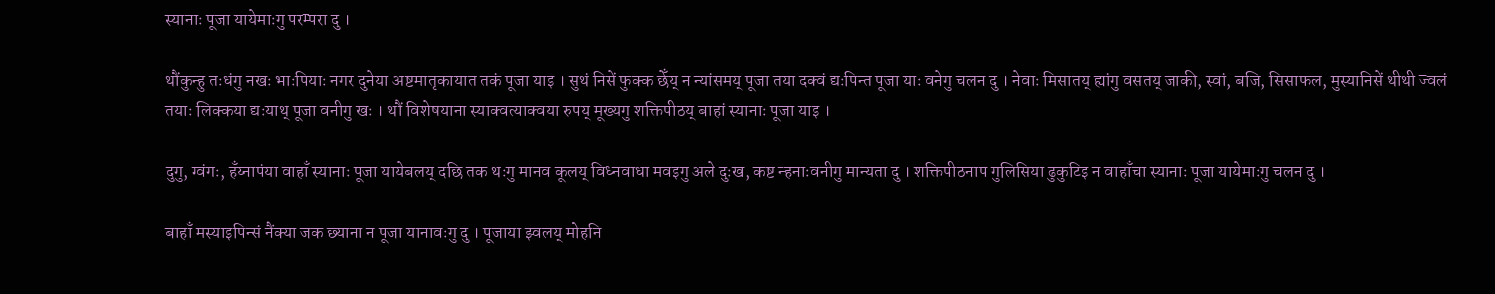स्यानाः पूजा यायेमाःगु परम्परा दु ।

थौंकुन्हु तःधंगु नखः भाःपियाः नगर दुनेया अष्टमातृकायात तकं पूजा याइ । सुथं निसें फुक्क छेँय् न न्यांसमय् पूजा तया दक्वं द्यःपिन्त पूजा याः वनेगु चलन दु । नेवाः मिसातय् ह्यांगु वसतय् जाकी, स्वां, बजि, सिसाफल, मुस्यानिसें थीथी ज्वलं तयाः लिक्कया द्यःयाथ् पूजा वनीगु खः । थौं विशेषयाना स्याक्वत्याक्वया रुपय् मूख्यगु शक्तिपीठय् बाहां स्यानाः पूजा याइ ।

दुगु, ग्वंगः, हँय्नापंया वाहाँ स्यानाः पूजा यायेबलय् दछि तक थःगु मानव कूलय् विध्नवाधा मवइगु अले दुःख, कष्ट न्हनाःवनीगु मान्यता दु । शक्तिपीठनाप गुलिसिया ढुकुटिइ न वाहाँचा स्यानाः पूजा यायेमाःगु चलन दु ।

बाहाँ मस्याइपिन्सं नैंक्या जक छ्याना न पूजा यानावःगु दु । पूजाया झ्वलय् मोहनि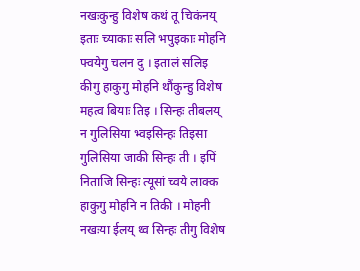नखःकुन्हु विशेष कथं तू चिकंनय् इताः च्याकाः सलि भपुइकाः मोहनि फ्वयेगु चलन दु । इतालं सलिइ कीगु हाकुगु मोहनि थौंकुन्हु विशेष महत्व बियाः तिइ । सिन्हः तीबलय् न गुलिसिया भ्वइसिन्हः तिइसा गुलिसिया जाकी सिन्हः ती । इपिं निताजि सिन्हः त्यूसां च्वये लाक्क हाकुगु मोहनि न तिकी । मोहनी नखःया ईलय् थ्व सिन्हः तीगु विशेष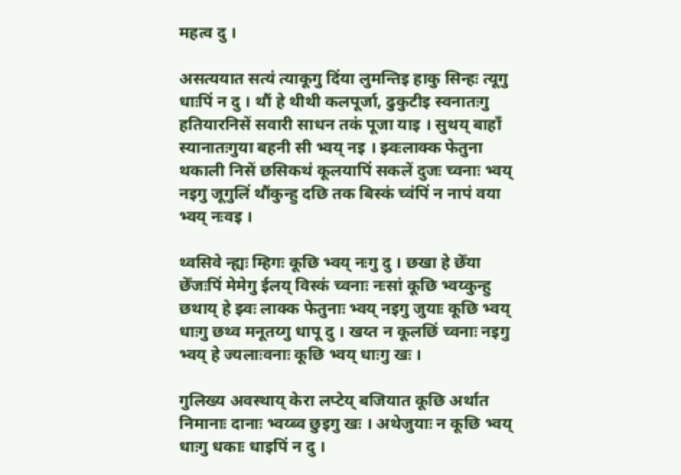महत्व दु ।

असत्ययात सत्यं त्याकूगु दिंया लुमन्तिइ हाकु सिन्हः त्यूगु धाःपिं न दु । थौं हे थीथी कलपूर्जा, ढुकुटीइ स्वनातःगु हतियारनिसें सवारी साधन तकं पूजा याइ । सुथय् बाहाँ स्यानातःगुया बहनी सी भ्वय् नइ । झ्वःलाक्क फेतुना थकाली निसें छसिकथं कूलयापिं सकलें दुजः च्वनाः भ्वय् नइगु जूगुलिं थौंकुन्हु दछि तक बिस्कं च्वंपिं न नापं वया भ्वय् नःवइ ।

थ्वसिवे न्ह्यः म्हिगः कूछि भ्वय् नःगु दु । छखा हे छेँया छेँजःपिं मेमेगु ईलय् विस्कं च्वनाः नःसां कूछि भ्वय्कुन्हु छथाय् हे झ्वः लाक्क फेतुनाः भ्वय् नइगु जुयाः कूछि भ्वय् धाःगु छथ्व मनूतय्गु धापू दु । खय्त न कूलछिं च्वनाः नइगु भ्वय् हे ज्यलाःवनाः कूछि भ्वय् धाःगु खः ।

गुलिख्य अवस्थाय् केरा लप्टेय् बजियात कूछि अर्थात निमानाः दानाः भ्वय्ब्व छुइगु खः । अथेजुयाः न कूछि भ्वय् धाःगु धकाः धाइपिं न दु ।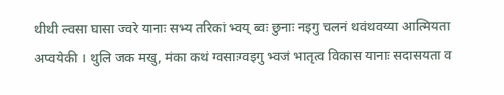थीथी ल्वसा घासा ज्वरे यानाः सभ्य तरिकां भ्वय् ब्वः छुनाः नइगु चलनं थवंथवय्या आत्मियता अप्वयेकी । थुलि जक मखु, मंका कथं ग्वसाःग्वइगु भ्वजं भातृत्व विकास यानाः सदासयता व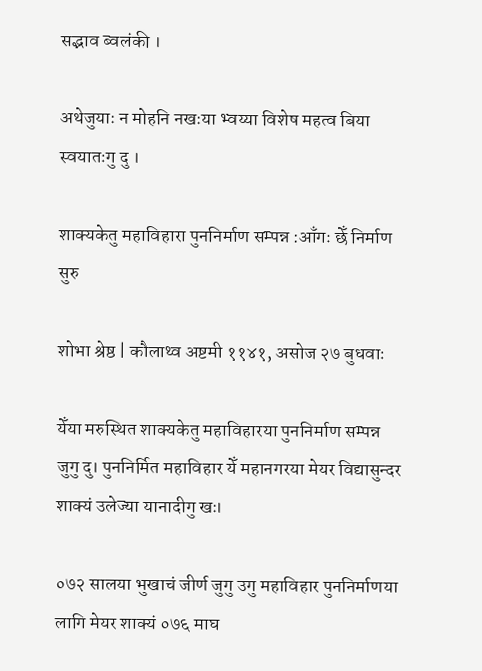सद्भाव ब्वलंकी ।

अथेजुयाः न मोहनि नखःया भ्वय्या विशेष महत्व बिया स्वयातःगु दु ।

शाक्यकेतु महाविहारा पुननिर्माण सम्पन्न :आँगः छेँ निर्माण सुरु

शोभा श्रेष्ठ | कौलाथ्व अष्टमी ११४१, असोज २७ बुधवाः

येँया मरुस्थित शाक्यकेतु महाविहारया पुननिर्माण सम्पन्न जुगु दु। पुननिर्मित महाविहार येँ महानगरया मेयर विद्यासुन्दर शाक्यं उलेज्या यानादीगु खः।

०७२ सालया भुखाचं जीर्ण जुगु उगु महाविहार पुननिर्माणया लागि मेयर शाक्यं ०७६ माघ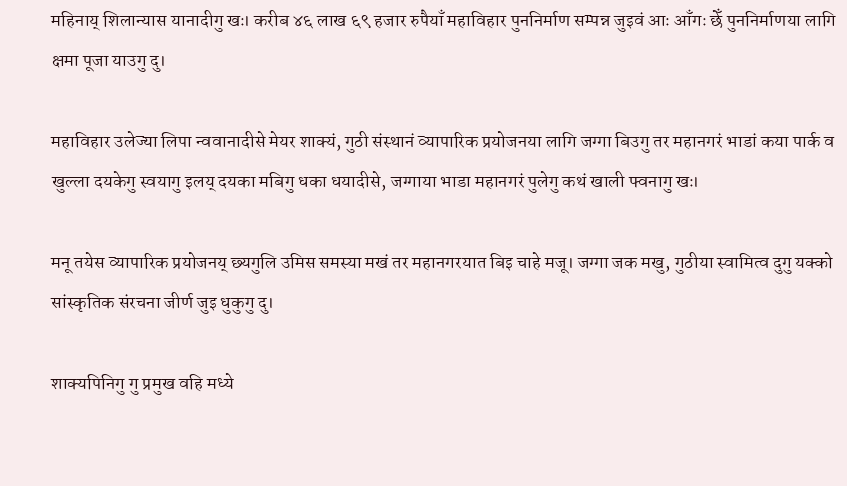महिनाय् शिलान्यास यानादीगु खः। करीब ४६ लाख ६९ हजार रुपैयाँ महाविहार पुननिर्माण सम्पन्न जुइवं आः आँगः छेँ पुननिर्माणया लागि क्षमा पूजा याउगु दु।

महाविहार उलेज्या लिपा न्ववानादीसे मेयर शाक्यं, गुठी संस्थानं व्यापारिक प्रयोजनया लागि जग्गा बिउगु तर महानगरं भाडां कया पार्क व खुल्ला दयकेगु स्वयागु इलय् दयका मबिगु धका धयादीसे, जग्गाया भाडा महानगरं पुलेगु कथं खाली फ्वनागु खः।

मनू तयेस व्यापारिक प्रयोजनय् छ्यगुलि उमिस समस्या मखं तर महानगरयात बिइ चाहे मजू। जग्गा जक मखु, गुठीया स्वामित्व दुगु यक्को सांस्कृतिक संरचना जीर्ण जुइ धुकुगु दु।

शाक्यपिनिगु गु प्रमुख वहि मध्ये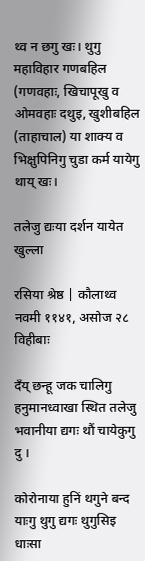थ्व न छगु खः। थुगु महाविहार गणबहिल (गणवहाः, खिचापूखु व ओमवहाः दथुइ, खुशीबहिल (ताहाचाल) या शाक्य व भिक्षुपिनिगु चुडा कर्म यायेगु थाय् खः।

तलेजु द्यःया दर्शन यायेत खुल्ला

रसिया श्रेष्ठ | कौलाथ्व नवमी ११४१, असोज २८ विहीबाः

दँय् छन्हू जक चालिगु हनुमानध्वाखा स्थित तलेजु भवानीया द्यगः थौं चायेकुगु दु ।

कोरोनाया हुनिं थगुने बन्द याःगु थुगु द्यगः थुगुसिइ धाःसा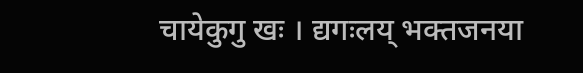चायेकुगु खः । द्यगःलय् भक्तजनया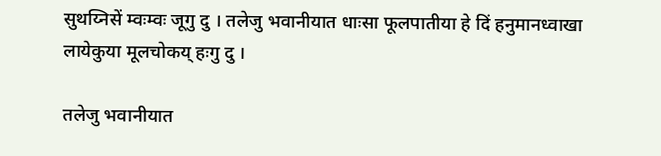सुथय्निसें म्वःम्वः जूगु दु । तलेजु भवानीयात धाःसा फूलपातीया हे दिं हनुमानध्वाखा लायेकुया मूलचोकय् हःगु दु ।

तलेजु भवानीयात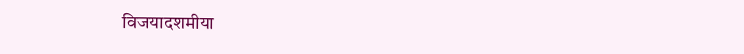विजयादशमीया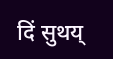दिं सुथय्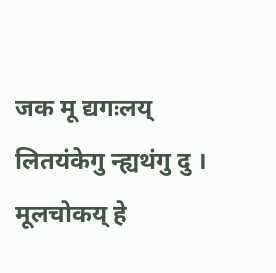जक मू द्यगःलय् लितयंकेगु न्ह्यथंगु दु । मूलचोकय् हे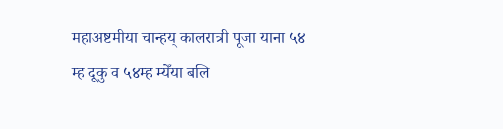महाअष्टमीया चान्हय् कालरात्री पूजा याना ५४ म्ह दूकु व ५४म्ह म्येँया बलि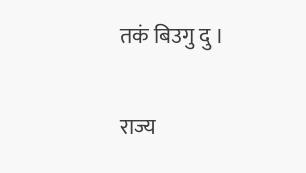तकं बिउगु दु ।

राज्य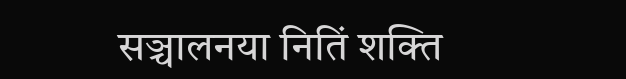सञ्चालनया नितिं शक्ति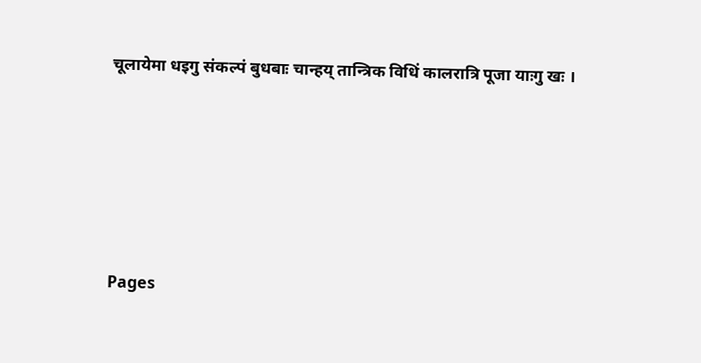चूलायेमा धइगु संकल्पं बुधबाः चान्हय् तान्त्रिक विधिं कालरात्रि पूजा याःगु खः ।





Pages